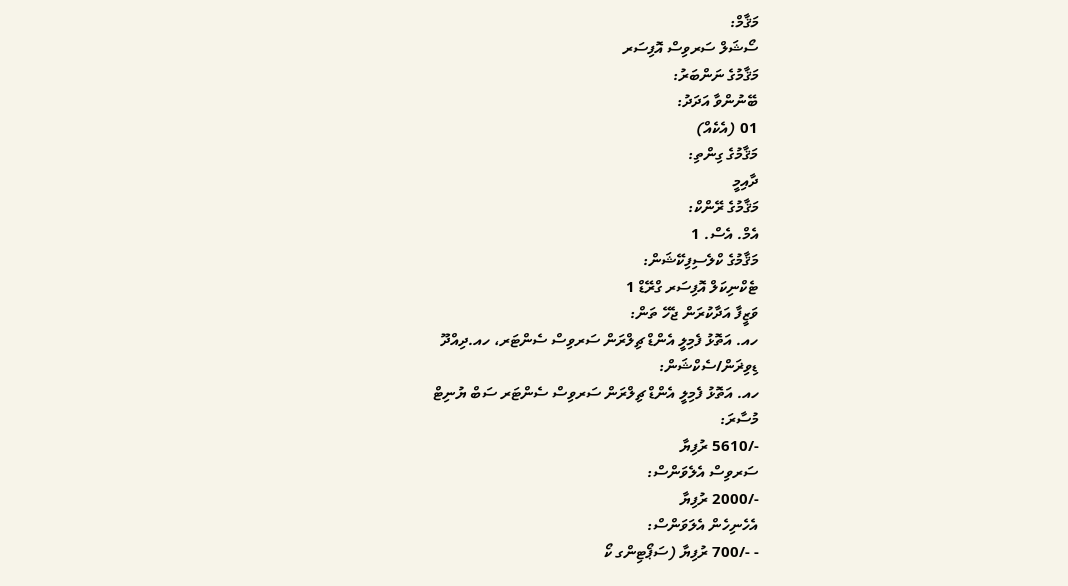މަޤާމް:
ސޯޝަލް ސަރވިސް އޮފިސަރ
މަޤާމުގެ ނަންބަރު:
ބޭނުންވާ އަދަދު:
01 (އެކެއް)
މަޤާމުގެ ގިންތި:
ދާއިމީ
މަޤާމުގެ ރޭންކް:
އެމް. އެސް. 1
މަޤާމުގެ ކްލެސިފިކޭޝަން:
ޓެކްނިކަލް އޮފިސަރ ގްރޭޑް 1
ވަޒީފާ އަދާކުރަން ޖެހޭ ތަން:
ހއ. އަތޮޅު ފެމިލީ އެންޑް ޗިލްރަން ސަރވިސް ސެންޓަރ، ހއ.ދިއްދޫ
ޑިވިޜަން/ސެކްޝަން:
ހއ. އަތޮޅު ފެމިލީ އެންޑް ޗިލްރަން ސަރވިސް ސެންޓަރ ސަބް ޔުނިޓް
މުސާރަ:
-/5610 ރުފިޔާ
ސަރވިސް އެލެވަންސް:
-/2000 ރުފިޔާ
އެހެނިހެން އެލަވަންސް:
- -/700 ރުފިޔާ (ސަޕޯޓިންގ ކޯ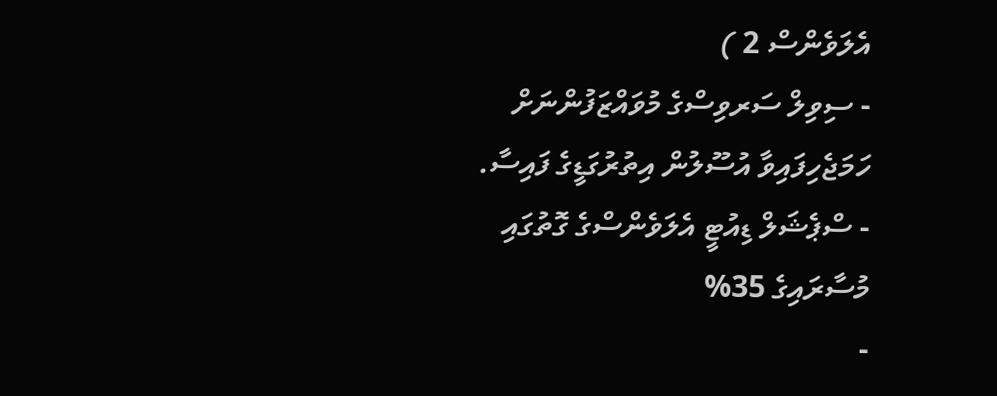އެލަވެންސް 2 )
- ސިވިލް ސަރވިސްގެ މުވައްޒަފުންނަށް ހަމަޖެހިފައިވާ އުސޫލުން އިތުރުގަޑީގެ ފައިސާ.
- ސްޕެޝަލް ޑިއުޓީ އެލަވެންސްގެ ގޮތުގައި މުސާރައިގެ 35%
-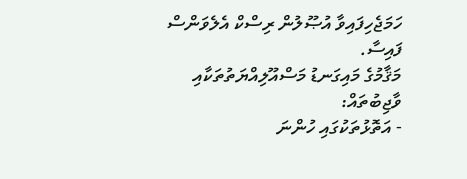ހަމަޖެހިފައިވާ އުޞޫލުން ރިސްކް އެލެވަންސް ފައިސާ.
މަޤާމުގެ މައިގަނޑު މަސްއޫލިއްޔަތުތަކާއި ވާޖިބުތައް:
- އަތޮޅުތަކުގައި ހުންނަ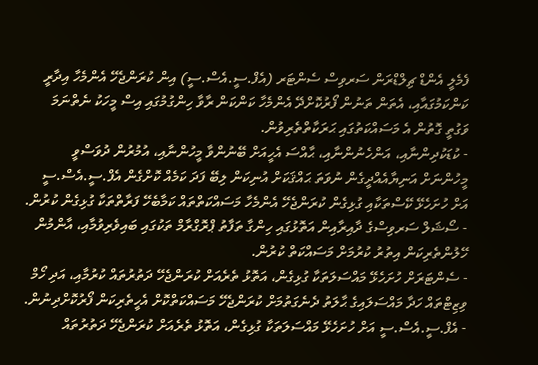ފެމެލީ އެންޑް ޗިލްޑްރަން ސަރވިސް ސެންޓަރ (އެފް.ސީ.އެސް.ސީ) އިން ކުރަންޖެހޭ އެންމެހާ އިދާރީ ކަންކަމުގައާއި، އެތަން ތަނުން ފޯރުކޮށްދޭ އެންމެހާ ކަންކަން ރާވާ ހިންގުމުގައި އިސް މީހަކު ނެތްނަމަ ވަގުތީ ގޮތުން އެ މަސައްކަތުގައި ޙަރަކާތްތެރިވުން.
- ކުޑަކުދިންނާއި، އަންހެނުންނާއި، ޙާއްސަ އެހީއަށް ބޭނުންވާ މީހުންނާއި، އުމުރުން ދުވަސްވީ މީހުންނަށް އަނިޔާއެއްދީގެން ނުވަތަ ޙައްޤަކަށް އުނިކަން ލިބޭ ފަދަ ކަމެއް ކޮށްގެން އެފް.ސީ.އެސް.ސީ އަށް ހުށަހެޅޭ ކޭސްތަކާއި ގުޅިގެން ކުރަންޖެހޭ އެންމެހާ މަސައްކަތްތައް ކަމާބެހޭ ފަރާތްތަކާ ގުޅިގެން ކުރުން.
- ސޯޝަލް ސަރވިސްގެ ދާއިރާއިން އަތޮޅުގައި ހިންގާ ތަފާތު ޕްރޮގްރާމް ތަކުގައި ބައިވެރިވުމާއި، އާންމުން ހޭލުންތެރިކަން އިތުރު ކުރުމަށް މަސައްކަތް ކުރުން.
- ސެންޓަރަށް ހުށަހެޅޭ މައްސަލަތަކާ ގުޅިގެން، އަތޮޅު ތެރެއަށް ކުރަންޖެހޭ ދަތުރުތައް ކުރުމާއި، އަދި ހޯމް ވިޒިޓްތައް ހަދާ މައްސަލައިގެ ޙާލަތު ދެނެގަތުމަށް ކުރަންޖެހޭ މަސައްކަތްކޮށް އެހީތެރިކަން ފޯރުކޮށްދިނުން.
- އެފް.ސީ.އެސް.ސީ އަށް ހުށަހެޅޭ މައްސަލަތަކާ ގުޅިގެން، އަތޮޅު ތެރެއަށް ކުރަންޖެހޭ ދަތުރުތައް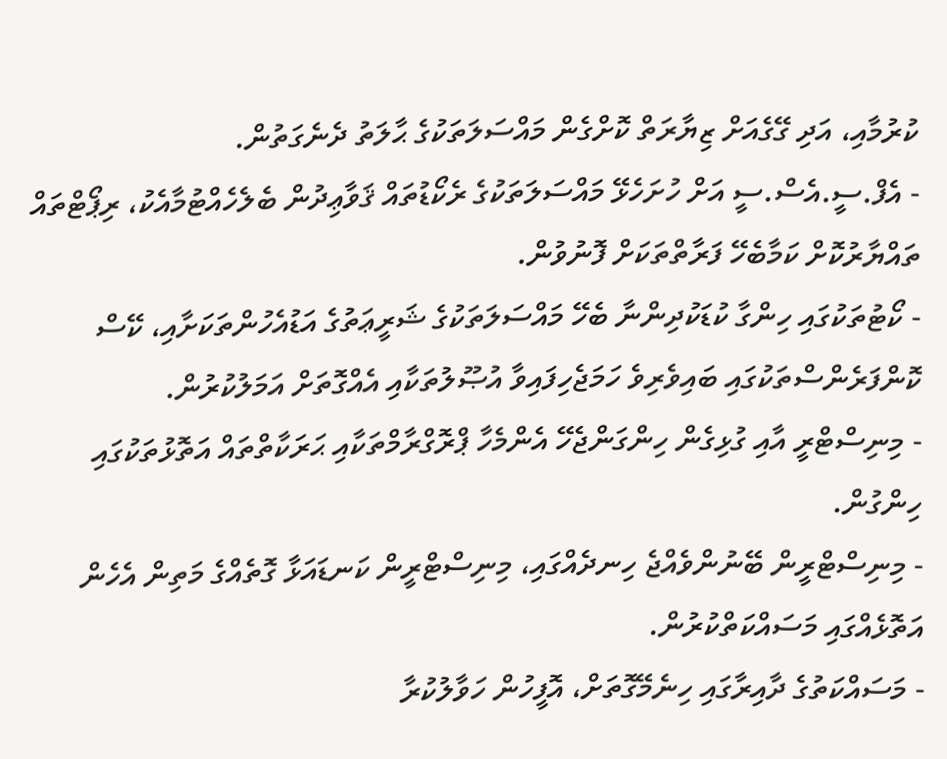ކުރުމާއި، އަދި ގޭގެއަށް ޒިޔާރަތް ކޮށްގެން މައްސަލަތަކުގެ ޙާލަތު ދެނެގަތުން.
- އެފް.ސީ.އެސް.ސީ އަށް ހުށަހެޅޭ މައްސަލަތަކުގެ ރެކޯޑުތައް ޤަވާޢިދުން ބެލެހެއްޓުމާއެކު، ރިޕޯޓްތައް ތައްޔާރުކޮށް ކަމާބެހޭ ފަރާތްތަކަށް ފޮނުވުން.
- ކޯޓުތަކުގައި ހިންގާ ކުޑަކުދިންނާ ބެހޭ މައްސަލަތަކުގެ ޝަރީޢަތުގެ އަޑުއެހުންތަކަށާއި، ކޭސް ކޮންފަރެންސްތަކުގައި ބައިވެރިވެ ހަމަޖެހިފައިވާ އުޞޫލުތަކާއި އެއްގޮތަށް އަމަލުކުރުން.
- މިނިސްޓްރީ އާއި ގުޅިގެން ހިންގަންޖެހޭ އެންމެހާ ޕްރޮގްރާމްތަކާއި ޙަރަކާތްތައް އަތޮޅުތަކުގައި ހިންގުން.
- މިނިސްޓްރީން ބޭނުންވެއްޖެ ހިނދެއްގައި، މިނިސްޓްރީން ކަނޑައަޅާ ގޮތެއްގެ މަތިން އެހެން އަތޮޅެއްގައި މަސައްކަތްކުރުން.
- މަސައްކަތުގެ ދާއިރާގައި ހިނެމޭގޮތަށް، އޮފީހުން ހަވާލުކުރާ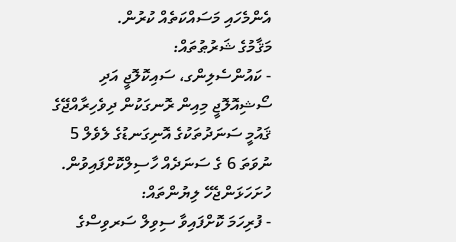އެންމެހައި މަސައްކަތެއް ކުރުން.
މަޤާމުގެ ޝަރުޠުތައް:
- ކައުންސެލިންގ، ސައިކޮލޮޖީ އަދި ސޯޝިއޮލޮޖީ މިއިން ރޮނގަކުން ދިވެހިރާއްޖޭގެ ޤައުމީ ސަނަދުތަކުގެ އޮނިގަނޑުގެ ލެވެލް 5 ނުވަތަ 6 ގެ ސަނަދެއް ހާސިލްކޮށްފައިވުން.
ހުށަހަޅަންޖެހޭ ލިޔުންތައް:
- ފުރިހަމަ ކޮށްފައިވާ ސިވިލް ސަރވިސްގެ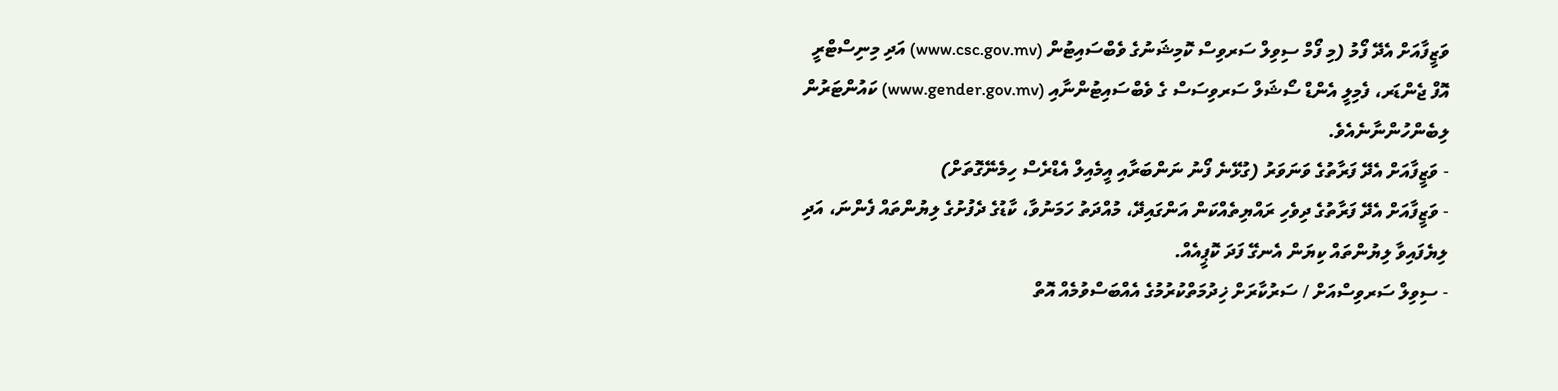ވަޒީފާއަށް އެދޭ ފޯމު (މި ފޯމް ސިވިލް ސަރވިސް ކޮމިޝަނުގެ ވެބްސައިޓުން (www.csc.gov.mv) އަދި މިނިސްޓްރީ އޮފް ޖެންޑަރ، ފެމިލީ އެންޑް ސޯޝަލް ސަރވިސަސް ގެ ވެބްސައިޓުންނާއި (www.gender.gov.mv) ކައުންޓަރުން ލިބެންހުންނާނެއެވެ.
- ވަޒީފާއަށް އެދޭ ފަރާތުގެ ވަނަވަރު (ގުޅޭނެ ފޯނު ނަންބަރާއި އީމެއިލް އެޑްރެސް ހިމެނޭގޮތަށް)
- ވަޒީފާއަށް އެދޭ ފަރާތުގެ ދިވެހި ރައްޔިތެއްކަން އަންގައިދޭ، މުއްދަތު ހަމަނުވާ، ކާޑުގެ ދެފުށުގެ ލިޔުންތައް ފެންނަ، އަދި ލިޔެފައިވާ ލިޔުންތައް ކިޔަން އެނގޭ ފަދަ ކޮޕީއެއް.
- ސިވިލް ސަރވިސްއަށް / ސަރުކާރަށް ޚިދުމަތްކުރުމުގެ އެއްބަސްވުމެއް އޮތް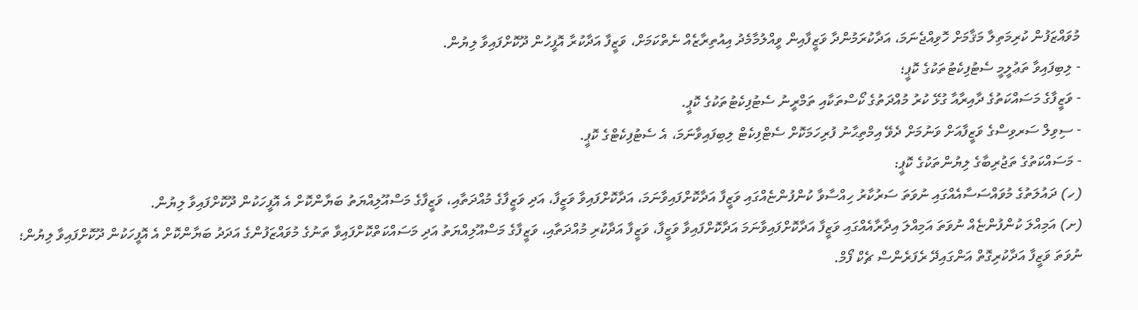މުވައްޒަފުން ކުރިމަތިލާ މަޤާމަށް ހޮވިއްޖެނަމަ، އަދާކުރަމުންދާ ވަޒީފާއިން ވީއްލުމާމެދު އިއުތިރާޒެއް ނެތްކަމަށް، ވަޒީފާ އަދާކުރާ އޮފީހުން ދޫކޮށްފައިވާ ލިޔުން.
- ލިބިފައިވާ ތަޢުލީމީ ސެޓުފިކެޓުތަކުގެ ކޮޕީ؛
- ވަޒީފާގެ މަސައްކަތުގެ ދާއިރާއާ ގުޅޭ ކުރު މުއްދަތުގެ ކޯސްތަކާއި ތަމްރީނު ސެޓުފިކެޓުތަކުގެ ކޮޕީ.
- ސިވިލް ސަރވިސްގެ ވަޒީފާއަށް ވަނުމަށް ދެވޭ އިމްތިޙާނު ފުރިހަމަކޮށް ސެޓްފިކެޓް ލިބިފައިވާނަމަ، އެ ސެޓުފިކެޓްގެ ކޮޕީ.
- މަސައްކަތުގެ ތަޖުރިބާގެ ލިޔުންތަކުގެ ކޮޕީ:
(ހ) ދައުލަތުގެ މުވައްސަސާއެއްގައި ނުވަތަ ސަރުކާރު ހިއްސާވާ ކުންފުންޏެއްގައި ވަޒީފާ އަދާކޮށްފައިވާނަމަ، އަދާކޮށްފައިވާ ވަޒީފާ، އަދި ވަޒީފާގެ މުއްދަތާއި، ވަޒީފާގެ މަސްއޫލިއްޔަތު ބަޔާންކޮށް އެ އޮފީހަކުން ދޫކޮށްފައިވާ ލިޔުން.
(ށ) އަމިއްލަ ކުންފުންޏެއް ނުވަތަ އަމިއްލަ އިދާރާއެއްގައި ވަޒީފާ އަދާކޮށްފައިވާނަމަ އަދާކޮށްފައިވާ ވަޒީފާ، ވަޒީފާ އަދާކުރި މުއްދަތާއި، ވަޒީފާގެ މަސްއޫލިއްޔަތު އަދި މަސައްކަތްކޮށްފައިވާ ތަނުގެ މުވައްޒަފުންގެ އަދަދު ބަޔާންކޮށް އެ އޮފީހަކުން ދޫކޮށްފައިވާ ލިޔުން؛ ނުވަތަ ވަޒީފާ އަދާކުރިގޮތް އަންގައިދޭ ރެފަރެންސް ޗެކް ފޯމް.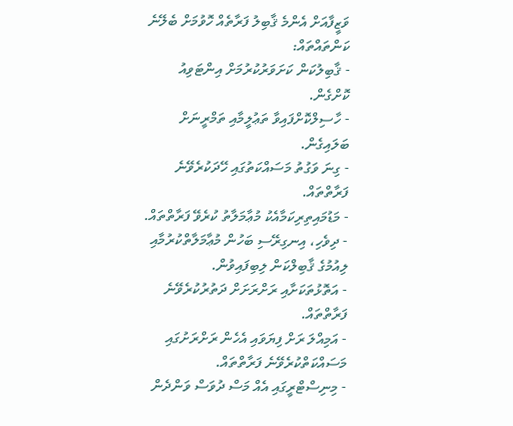ވަޒީފާއަށް އެންމެ ޤާބިލު ފަރާތެއް ހޮވުމަށް ބެލޭނެ ކަންތައްތައް:
- ޤާބިލުކަން ކަށަވަރުކުރުމަށް އިންޓަވިއު ކޮށްގެން.
- ހާސިލްކޮށްފައިވާ ތަޢުލީމާއި ތަމްރީނަށް ބަލައިގެން.
- ގިނަ ވަގުތު މަސައްކަތުގައި ހޭދަކުރެވޭނެ ފަރާތްތައް.
- މަޑުމައިތިރިކަމާއެކު މުޢާމަލާތު ކުރެވޭ ފަރާތްތައް.
- ދިވެހި، އިނގިރޭސި ބަހުން މުޢާމަލާތްކުރުމާއި ލިއުމުގެ ޤާބިލްކަން ލިބިފައިވުން.
- އަތޮޅުތަކަށާއި ރަށްރަށަށް ދަތުރުކުރެވޭނެ ފަރާތްތައް.
- އަމިއްލަ ރަށް ފިޔަވައި އެހެން ރަށްރަށުގައި މަސައްކަތްކުރެވޭނެ ފަރާތްތައް.
- މިނިސްޓްރީގައި އެއް މަސް ދުވަސް ވަންދެން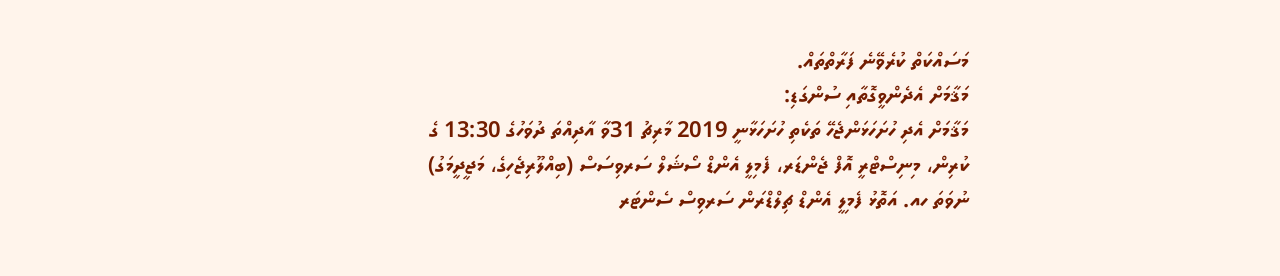މަސައްކަތް ކުރެވޭނެ ފަރާތްތައް.
މަޤާމަށް އެދެންވީގޮތާއި ސުންގަޑި:
މަޤާމަށް އެދި ހުށަހަޅަންޖެހޭ ތަކެތި ހުށަހަޅާނީ 2019 މާރިޗު 31ވާ އާދިއްތަ ދުވަހުގެ 13:30 ގެ ކުރިން، މިނިސްޓްރީ އޮފް ޖެންޑަރ، ފެމިލީ އެންޑް ސޯޝަލް ސަރވިސަސް (ބިއްލޫރިޖެހިގެ، މަޖީދީމަގު) ނުވަތަ ހއ. އަތޮޅު ފެމިލީ އެންޑް ޗިލްޑްރަން ސަރވިސް ސެންޓަރ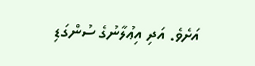އަށެވެ. އަދި އިޢުލާނުގެ ސުންގަޑި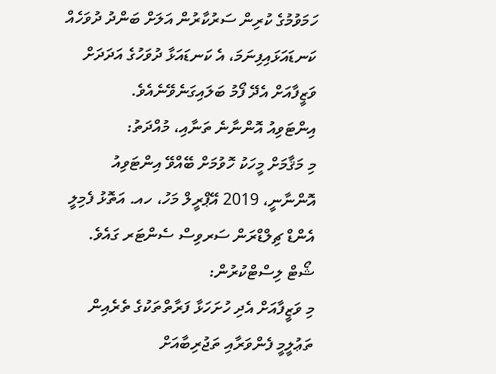ހަމަވުމުގެ ކުރިން ސަރުކާރުން އަލަށް ބަންދު ދުވަހެއް ކަނޑައަޅައިފިނަމަ، އެ ކަނޑައަޅާ ދުވަހުގެ އަދަދަށް ވަޒީފާއަށް އެދޭ ފޯމު ބަލައިގަނެވޭނެއެވެ.
އިންޓަވިއު އޮންނާނެ ތަނާއި، މުއްދަތު:
މި މަޤާމަށް މީހަކު ހޮވުމަށް ބޭއްވޭ އިންޓަވިއު އޮންނާނީ، 2019 އޭޕްރީލް މަހު، ހއ. އަތޮޅު ފެމިލީ އެންޑް ޗިލްޑްރަން ސަރވިސް ސެންޓަރ ގައެވެ.
ޝޯޓް ލިސްޓްކުރުން:
މި ވަޒީފާއަށް އެދި ހުށަހަޅާ ފަރާތްތަކުގެ ތެރެއިން ތަޢުލީމީ ފެންވަރާއި ތަޖުރިބާއަށް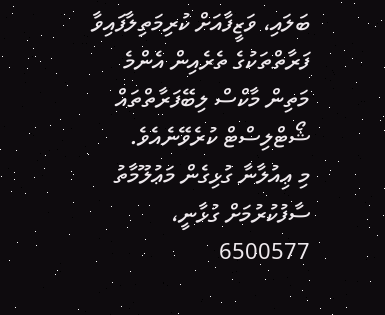ބަލައި، ވަޒީފާއަށް ކުރިމަތިލާފައިވާ ފަރާތްތަކުގެ ތެރެއިން އެންމެ މަތިން މާކްސް ލިބޭފަރާތްތައް ޝޯޓްލިސްޓް ކުރެވޭނެއެވެ.
މި ޢިއުލާނާ ގުޅިގެން މަޢުލޫމާތު ސާފުކުރުމަށް ގުޅާނީ، 6500577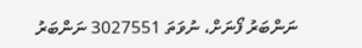ނަންބަރު ފޯނަށް، ނުވަތަ 3027551 ނަންބަރު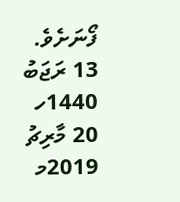ފޯނަށެވެ.
13 ރަޖަބު 1440ހ
20 މާރިޗު 2019މ